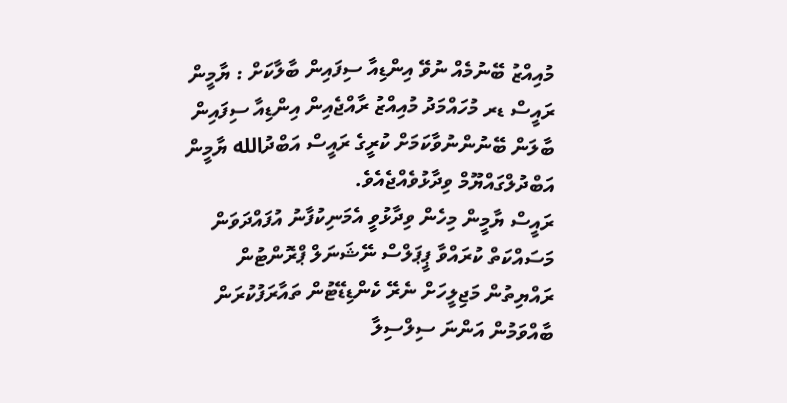މުއިއްޒު ބޭނުމެއް ނުވޭ އިންޑިއާ ސިފައިން ބާލާކަށް : ޔާމީން
ރައީސް ޑރ މުހައްމަދު މުއިއްޒު ރާއްޖެއިން އިންޑިއާ ސިފައިން ބާލަން ބޭނުންނުވާކަމަށް ކުރީގެ ރައީސް އަބްދުالله ޔާމީން އަބްދުލްގައްޔޫމް ވިދާޅުވެއްޖެއެވެ.
ރައީސް ޔާމީން މިހެން ވިދާޅުވީ އެމަނިކުފާނު އުފައްދަވަން މަސައްކަތް ކުރައްވާ ޕީޕަލްސް ނޭޝަނަލް ޕްރޮންޓުން ރައްޔިތުން މަޖިލީހަށް ނެރޭ ކެންޑިޑޭޓުން ތައާރަފުކުރަން ބާއްވަމުން އަންނަ ސިލްސިލާ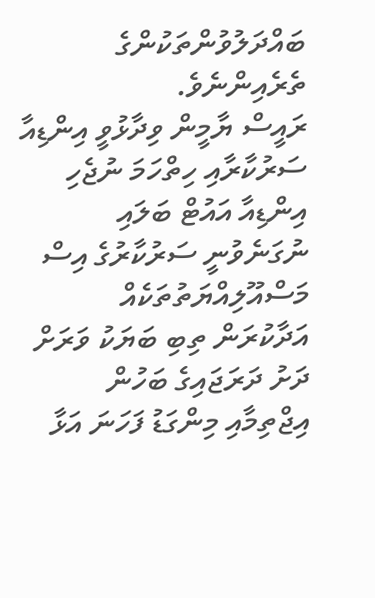ބައްދަލުވުންތަކުންގެ ތެރެއިންނެވެ.
ރައީސް ޔާމީން ވިދާޅުވީ އިންޑިއާ ސަރުކާރާއި ހިތްހަމަ ނުޖެހި އިންޑިއާ އައުޓް ބަލައި ނުގަނެވުނީ ސަރުކާރުގެ އިސް މަސްއޫލިއްޔަތުތަކެއް އަދާކުރަން ތިބި ބަޔަކު ވަރަށް ދަށު ދަރަޖައިގެ ބަހުން އިޖްތިމާއި މިންގަޑު ފަހަނަ އަޅާ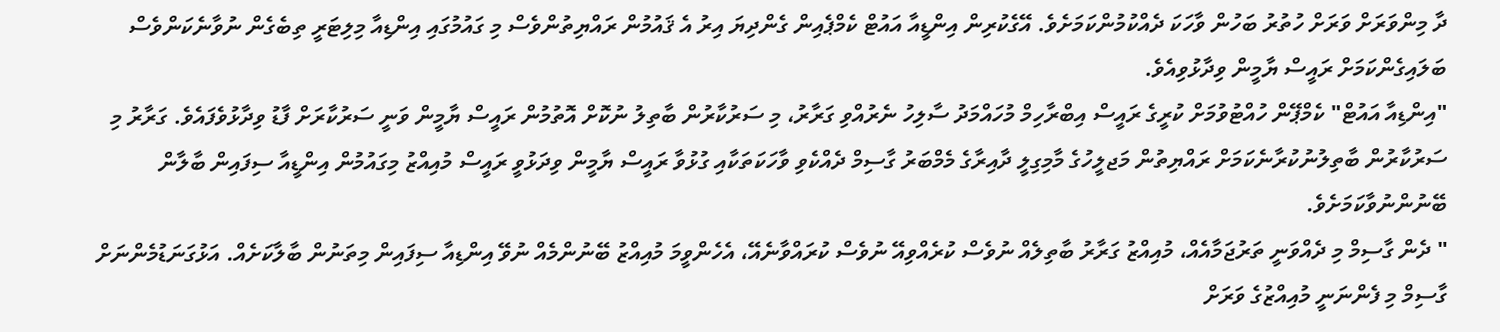ދާ މިންވަރަށް ވަރަށް ހުތުރު ބަހުން ވާހަކަ ދެއްކުމުންކަމަށެވެ. އޭގެކުރިން އިންޑީއާ އައުޓް ކެމްޕެއިން ގެންދިޔަ އިރު އެ ޤައުމުން ރައްޔިތުންވެސް މި ގައުމުގައި އިންޑިއާ މިލިޓަރީ ތިބެގެން ނުވާނެކަންވެސް  ބަލައިގެންކަމަށް ރައީސް ޔާމީން ވިދާޅުވިއެވެ.
"އިންޑިއާ އައުޓް" ކެމްޕޭން ހުއްޓުވުމަށް ކުރީގެ ރައީސް އިބްރާހިމް މުހައްމަދު ސާލިހު ނެރުއްވި ގަރާރު، މި ސަރުކާރުން ބާތިލު ނުކޮށް އޮތުމުން ރައީސް ޔާމީން ވަނީ ސަރުކާރަށް ފާޑު ވިދާޅުވެފައެވެ. ގަރާރު މި ސަރުކާރުން ބާތިލުނުކުރާނެކަމަށް ރައްޔިތުން މަޖލީހުގެ މާމިގިލީ ދާއިރާގެ މެމްބަރު ގާސިމް ދެއްކެވި ވާހަކަތަކާއި ގުޅުވާ ރައީސް ޔާމީން ވިދަޅުވީ ރައީސް މުއިއްޒު މިގައުމުން އިންޑީއާ ސިފައިން ބާލާން ބޭނުންނުވާކަމަށެވެ.
" ދެން ގާސިމް މި ދެއްވަނީ ތަރުޖަމާއެއް، މުއިއްޒު ގަރާރު ބާތިލެއް ނުވެސް ކުރެއްވިއޭ ނުވެސް ކުރައްވާނެއޭ، އެހެންވީމަ މުއިއްޒު ބޭނުންމެއް ނުވޭ އިންޑިއާ ސިފައިން މިތަނުން ބާލާކަށެއް. އަޅުގަނަޑުމެންނަށް ގާސިމް މި ފެންނަނީ މުއިއްޒުގެ ވަރަށް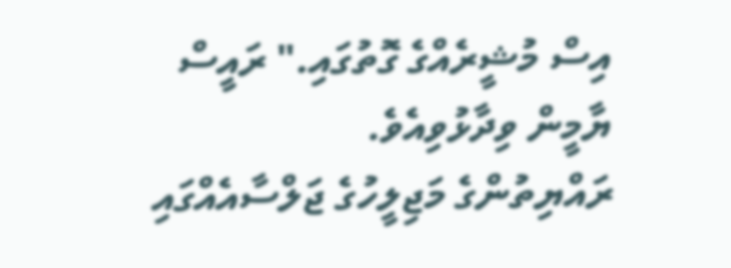އިސް މުޝީރެއްގެ ގޮތުގައި." ރައީސް ޔާމީން ވިދާޅުވިއެވެ.
ރައްޔިތުންގެ މަޖިލީހުގެ ޖަލްސާއެއްގައި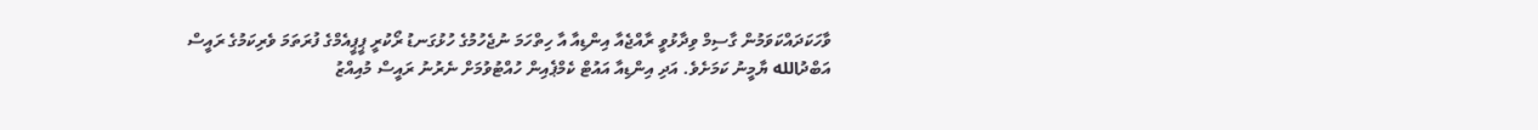ވާހަކަދައްކަވަމުން ގާސިމް ވިދާޅުވީ ރާއްޖެއާ އިންޑިއާ އާ ހިތްހަމަ ނުޖެހުމުގެ ހުޅުގަނޑު ރޯކުރީ ޕީޕީއެމްގެ ފުރަތަމަ ވެރިކަމުގެ ރައީސް އަބްދުالله ޔާމީނު ކަމަށެވެ. އަދި އިންޑިއާ އައުޓް ކެމްޕެއިން ހުއްޓުވުމަށް ނެރުނު ރައީސް މުއިއްޒު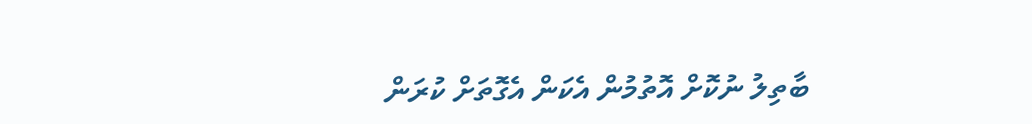ބާތިލު ނުކޮށް އޮތުމުން އެކަން އެގޮތަށް ކުރަން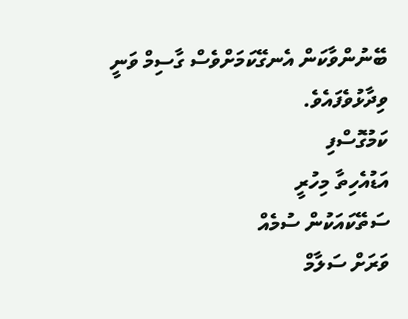ބޭނުންވާކަން އެނގޭކަމަށްވެސް ގާސިމް ވަނީ ވިދާޅުވެފައެވެ.
ކަމުގޮސްފި
އަޑުއެހިތާ މިހުރީ
ސަތޭކައަކުން ސުމެއް
ވަރަށް ސަލާމް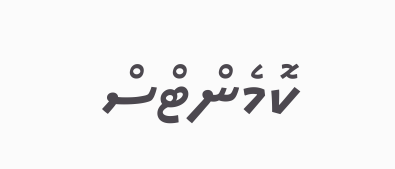ކޮމެންޓްސް